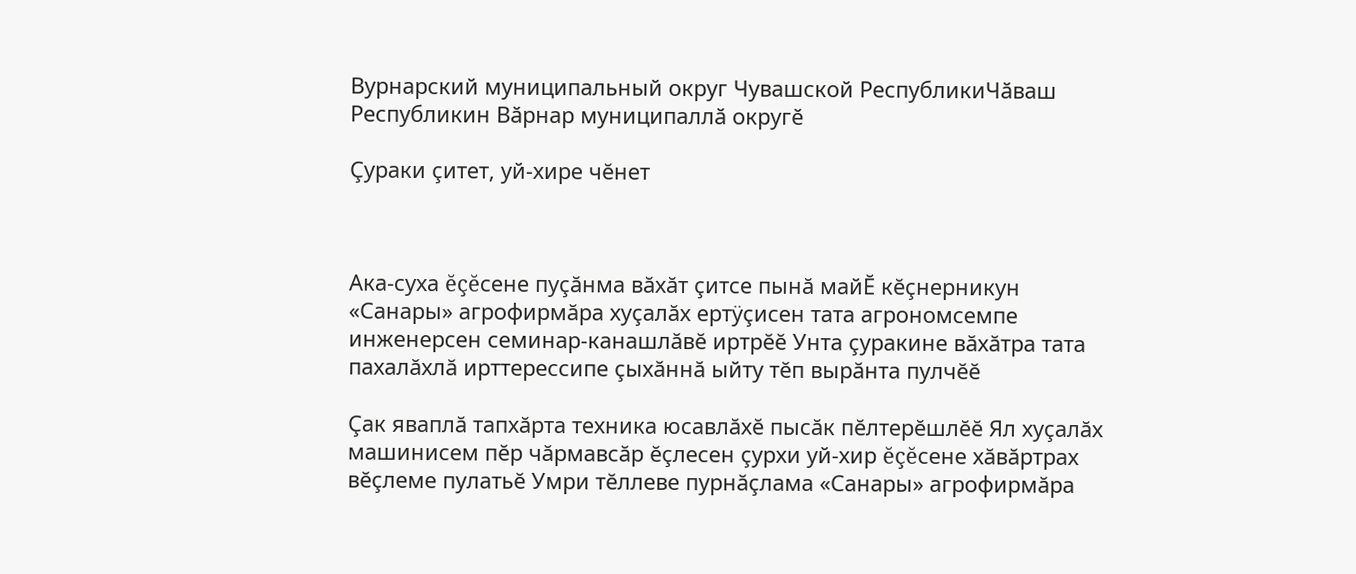Вурнарский муниципальный округ Чувашской РеспубликиЧӑваш Республикин Вӑрнар муниципаллӑ округӗ

Çураки çитет, уй-хире чĕнет



Ака-суха ĕçĕсене пуçăнма вăхăт çитсе пынă майĔ кĕçнерникун «Санары» агрофирмăра хуçалăх ертÿçисен тата агрономсемпе инженерсен семинар-канашлăвĕ иртрĕĕ Унта çуракине вăхăтра тата пахалăхлă ирттерессипе çыхăннă ыйту тĕп вырăнта пулчĕĕ

Çак яваплă тапхăрта техника юсавлăхĕ пысăк пĕлтерĕшлĕĕ Ял хуçалăх машинисем пĕр чăрмавсăр ĕçлесен çурхи уй-хир ĕçĕсене хăвăртрах вĕçлеме пулатьĕ Умри тĕллеве пурнăçлама «Санары» агрофирмăра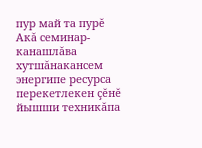пур май та пурĕ Акă семинар-канашлăва хутшăнакансем энергипе ресурса перекетлекен çĕнĕ йышши техникăпа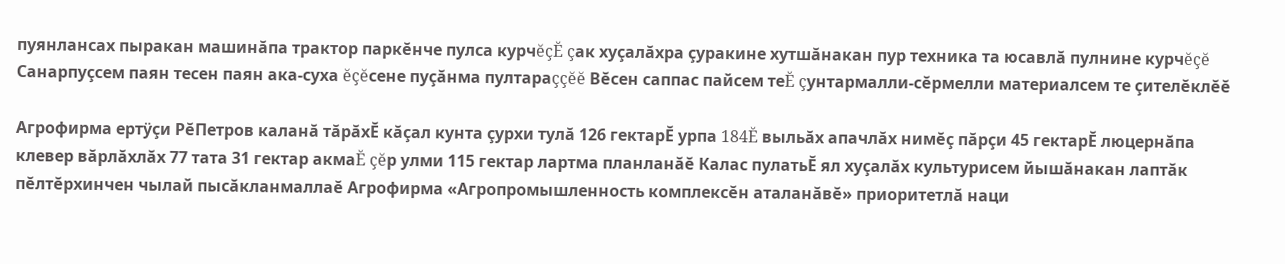пуянлансах пыракан машинăпа трактор паркĕнче пулса курчĕçĔ çак хуçалăхра çуракине хутшăнакан пур техника та юсавлă пулнине курчĕçĕ Санарпуçсем паян тесен паян ака-суха ĕçĕсене пуçăнма пултараççĕĕ Вĕсен саппас пайсем теĔ çунтармалли-сĕрмелли материалсем те çителĕклĕĕ

Агрофирма ертÿçи РĕПетров каланă тăрăхĔ кăçал кунта çурхи тулă 126 гектарĔ урпа 184Ĕ выльăх апачлăх нимĕç пăрçи 45 гектарĔ люцернăпа клевер вăрлăхлăх 77 тата 31 гектар акмаĔ çĕр улми 115 гектар лартма планланăĕ Калас пулатьĔ ял хуçалăх культурисем йышăнакан лаптăк пĕлтĕрхинчен чылай пысăкланмаллаĕ Агрофирма «Агропромышленность комплексĕн аталанăвĕ» приоритетлă наци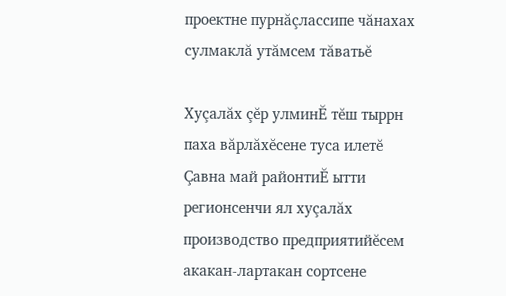проектне пурнăçлассипе чăнахах сулмаклă утăмсем тăватьĕ

Хуçалăх çĕр улминĔ тĕш тыррн паха вăрлăхĕсене туса илетĕ Çавна май районтиĔ ытти регионсенчи ял хуçалăх производство предприятийĕсем акакан-лартакан сортсене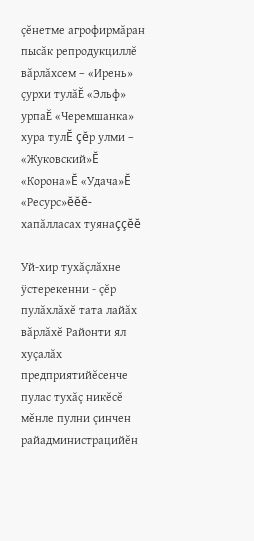çĕнетме агрофирмăран пысăк репродукциллĕ вăрлăхсем – «Ирень» çурхи тулăĔ «Эльф» урпаĔ «Черемшанка» хура тулĔ çĕр улми – «Жуковский»Ĕ «Корона»Ĕ «Удача»Ĕ «Ресурс»ĕĕĕ-  хапăлласах туянаççĕĕ

Уй-хир тухăçлăхне ÿстерекенни - çĕр пулăхлăхĕ тата лайăх вăрлăхĕ Районти ял хуçалăх предприятийĕсенче пулас тухăç никĕсĕ мĕнле пулни çинчен райадминистрацийĕн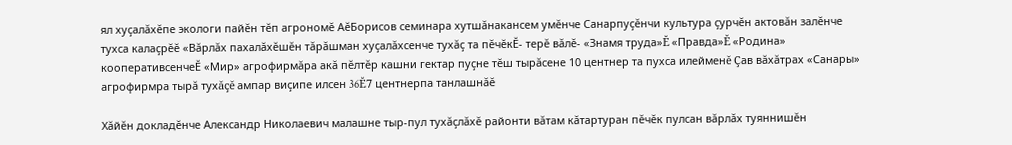ял хуçалăхĕпе экологи пайĕн тĕп агрономĕ АĕБорисов семинара хутшăнакансем умĕнче Санарпуçĕнчи культура çурчĕн актовăн залĕнче тухса калаçрĕĕ «Вăрлăх пахалăхĕшĕн тăрăшман хуçалăхсенче тухăç та пĕчĕкĔ- терĕ вăлĕ- «Знамя труда»Ĕ «Правда»Ĕ «Родина» кооперативсенчеĔ «Мир» агрофирмăра акă пĕлтĕр кашни гектар пуçне тĕш тырăсене 10 центнер та пухса илейменĕ Çав вăхăтрах «Санары» агрофирмра тырă тухăçĕ ампар виçипе илсен 36Ĕ7 центнерпа танлашнăĕ

Хăйĕн докладĕнче Александр Николаевич малашне тыр-пул тухăçлăхĕ районти вăтам кăтартуран пĕчĕк пулсан вăрлăх туяннишĕн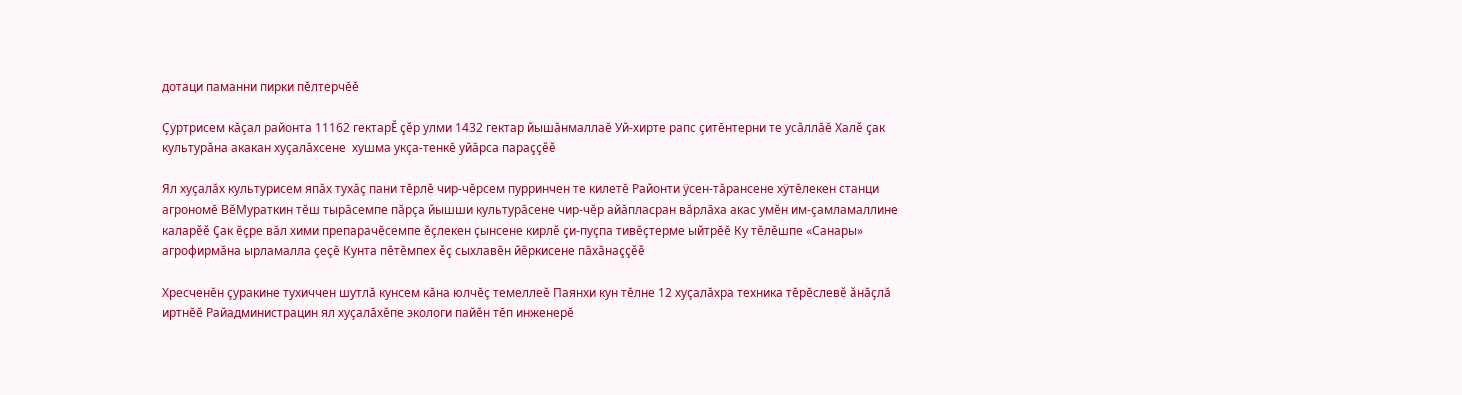дотаци паманни пирки пĕлтерчĕĕ

Çуртрисем кăçал районта 11162 гектарĔ çĕр улми 1432 гектар йышăнмаллаĕ Уй-хирте рапс çитĕнтерни те усăллăĕ Халĕ çак культурăна акакан хуçалăхсене  хушма укçа-тенкĕ уйăрса параççĕĕ

Ял хуçалăх культурисем япăх тухăç пани тĕрлĕ чир-чĕрсем пурринчен те килетĕ Районти ÿсен-тăрансене хÿтĕлекен станци агрономĕ ВĕМураткин тĕш тырăсемпе пăрçа йышши культурăсене чир-чĕр айăпласран вăрлăха акас умĕн им-çамламаллине каларĕĕ Çак ĕçре вăл хими препарачĕсемпе ĕçлекен çынсене кирлĕ çи-пуçпа тивĕçтерме ыйтрĕĕ Ку тĕлĕшпе «Санары» агрофирмăна ырламалла çеçĕ Кунта пĕтĕмпех ĕç сыхлавĕн йĕркисене пăхăнаççĕĕ

Хресченĕн çуракине тухиччен шутлă кунсем кăна юлчĕç темеллеĕ Паянхи кун тĕлне 12 хуçалăхра техника тĕрĕслевĕ ăнăçлă иртнĕĕ Райадминистрацин ял хуçалăхĕпе экологи пайĕн тĕп инженерĕ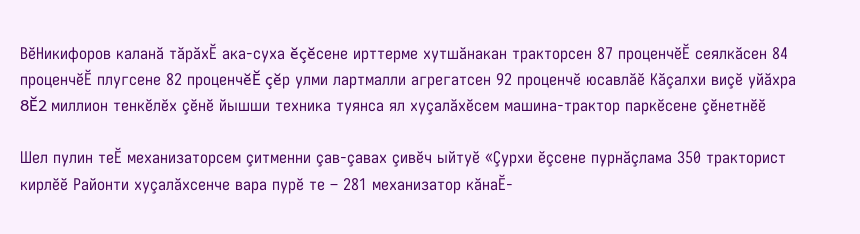ВĕНикифоров каланă тăрăхĔ ака-суха ĕçĕсене ирттерме хутшăнакан тракторсен 87 проценчĕĔ сеялкăсен 84 проценчĕĔ плугсене 82 проценчĕĔ çĕр улми лартмалли агрегатсен 92 проценчĕ юсавлăĕ Кăçалхи виçĕ уйăхра 8Ĕ2 миллион тенкĕлĕх çĕнĕ йышши техника туянса ял хуçалăхĕсем машина-трактор паркĕсене çĕнетнĕĕ

Шел пулин теĔ механизаторсем çитменни çав-çавах çивĕч ыйтуĕ «Çурхи ĕçсене пурнăçлама 350 тракторист кирлĕĕ Районти хуçалăхсенче вара пурĕ те – 281 механизатор кăнаĔ-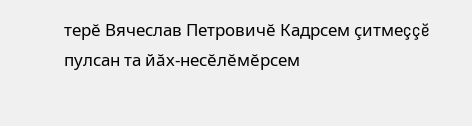терĕ Вячеслав Петровичĕ Кадрсем çитмеççĕ пулсан та йăх-несĕлĕмĕрсем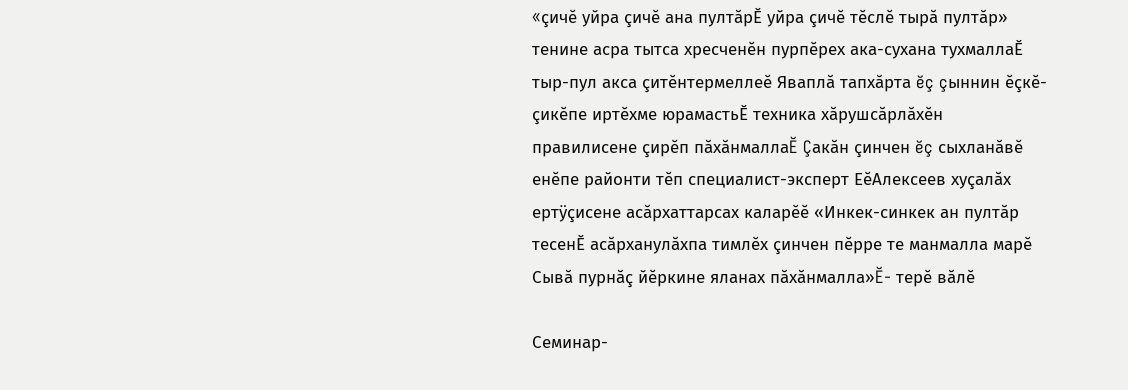«çичĕ уйра çичĕ ана пултăрĔ уйра çичĕ тĕслĕ тырă пултăр» тенине асра тытса хресченĕн пурпĕрех ака-сухана тухмаллаĔ тыр-пул акса çитĕнтермеллеĕ Яваплă тапхăрта ĕç çыннин ĕçкĕ-çикĕпе иртĕхме юрамастьĔ техника хăрушсăрлăхĕн правилисене çирĕп пăхăнмаллаĔ Çакăн çинчен ĕç сыхланăвĕ енĕпе районти тĕп специалист-эксперт ЕĕАлексеев хуçалăх ертÿçисене асăрхаттарсах каларĕĕ «Инкек-синкек ан пултăр тесенĔ асăрханулăхпа тимлĕх çинчен пĕрре те манмалла марĕ Сывă пурнăç йĕркине яланах пăхăнмалла»Ĕ- терĕ вăлĕ

Семинар-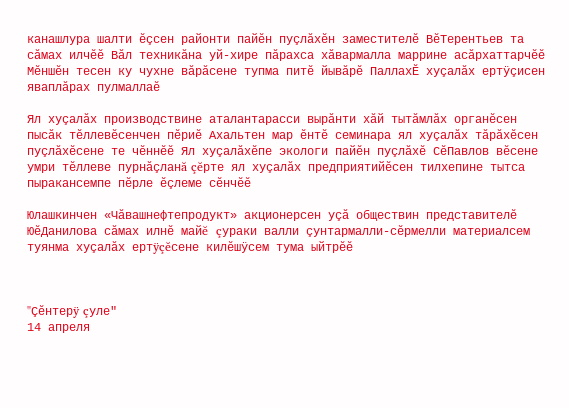канашлура шалти ĕçсен районти пайĕн пуçлăхĕн заместителĕ ВĕТерентьев та сăмах илчĕĕ Вăл техникăна уй-хире пăрахса хăвармалла маррине асăрхаттарчĕĕ Мĕншĕн тесен ку чухне вăрăсене тупма питĕ йывăрĕ ПаллахĔ хуçалăх ертÿçисен  яваплăрах пулмаллаĕ

Ял хуçалăх производствине аталантарасси вырăнти хăй тытăмлăх органĕсен пысăк тĕллевĕсенчен пĕриĕ Ахальтен мар ĕнтĕ семинара ял хуçалăх тăрăхĕсен пуçлăхĕсене те чĕннĕĕ Ял хуçалăхĕпе экологи пайĕн пуçлăхĕ СĕПавлов вĕсене умри тĕллеве пурнăçланă çĕрте ял хуçалăх предприятийĕсен тилхепине тытса пыракансемпе пĕрле ĕçлеме сĕнчĕĕ

Юлашкинчен «Чăвашнефтепродукт» акционерсен уçă обществин представителĕ ЮĕДанилова сăмах илнĕ майĕ  çураки валли çунтармалли-сĕрмелли материалсем туянма хуçалăх ертÿçĕсене килĕшÿсем тума ыйтрĕĕ



"Çĕнтерÿ çуле"
14 апреля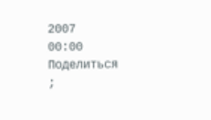2007
00:00
Поделиться
;